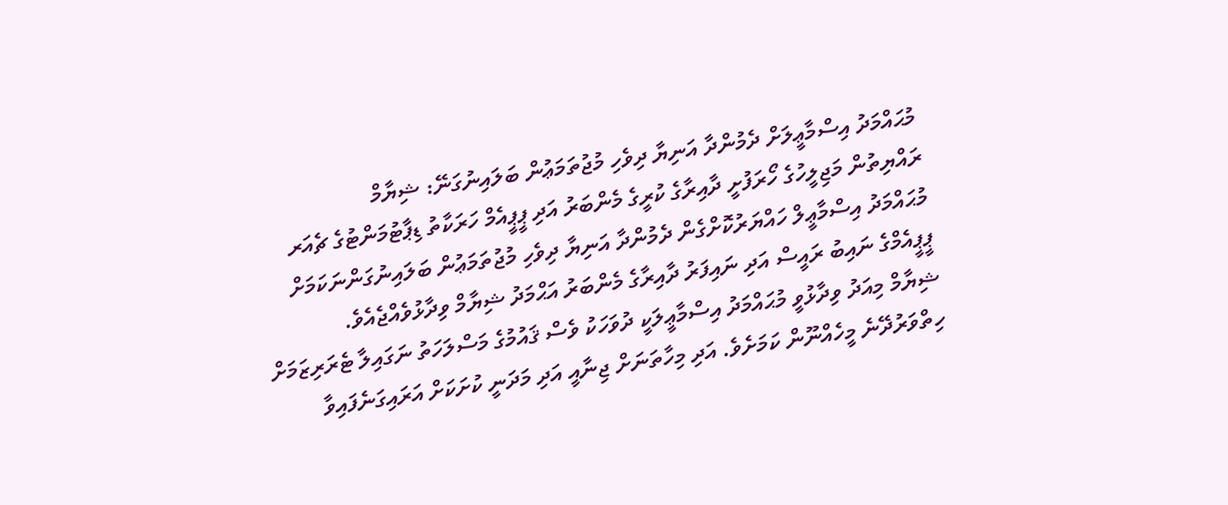މުޙައްމަދު އިސްމާޢީލަށް ދެމުންދާ އަނިޔާ ދިވެހި މުޖުތަމަޢުން ބަލައިނުގަނޭ: ޝިޔާމް
ރައްޔިތުން މަޖިލީހުގެ ހޯރަފުށީ ދާއިރާގެ ކުރީގެ މެންބަރު އަދި ޕީޕީއެމް ހަރަކާތު ޑިޕާޓުމަންޓުގެ ޗެއަރ މުޙައްމަދު އިސްމާޢީލް ހައްޔަރުކޮށްގެން ދެމުންދާ އަނިޔާ ދިވެހި މުޖުތަމަޢުން ބަލައިނުގަންނަކަމަށް ޕީޕީއެމްގެ ނައިބު ރައީސް އަދި ނައިފަރު ދާއިރާގެ މެންބަރު އަޙްމަދު ޝިޔާމް ވިދާޅުވެއްޖެއެވެ.
ޝިޔާމް މިއަދު ވިދާޅުވީ މުޙައްމަދު އިސްމާޢީލަކީ ދުވަހަކު ވެސް ޤައުމުގެ މަސްލަހަތު ނަގައިލާ ޓެރަރިޒަމަށް ހިތްވަރުދޭނެ މީހެއްނޫން ކަމަށެވެ. އަދި މިހާތަނަށް ޖިނާއީ އަދި މަދަނީ ކުށަކަށް އަރައިގަނެފައިވާ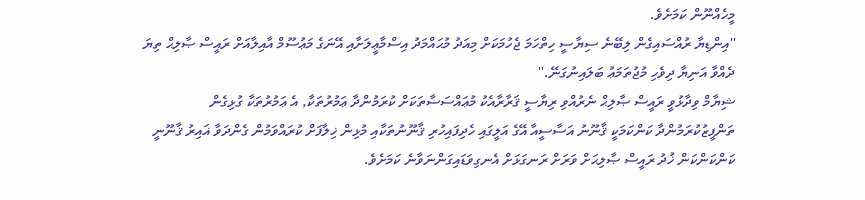މީހެއްނޫން ކަމަށެވެ.
''އިންޑިޔާ ރުއްސައިގެން ލިބޭނެ ސިޔާސީ ހިތްހަމަ ޖެހުމަކަށް މިއަދު މުޙައްމަދު އިސްމާޢީލަށާއި އޭނަގެ މަޢުސޫމް އާއިލާއަށް ރައީސް ޞާލިޙް ތިޔަ ދެއްވާ އަނިޔާ ދިވެހި މުޖުތަމަޢު ބަލައިނުގަނޭ.''
ޝިޔާމް ވިދާޅުވީ ރައީސް ޞާލިޙް ނެރުއްވި ރިޔާސީ ޤަރާރާއެކު މުޢައްސަސާތަކަށް ކުރަމުންދާ ޢަމުރުތަކާ, އެ ޢަމުރުތަކާ ގުޅިގެން ތަންފީޒުކުރަމުންދާ ކަންކަމަކީ ޤާނޫނު އަސާސީއާ އޭގެ އަލީގައި ހެދިފައިހުރި ޤާނޫނުތަކާއި މުޅިން ޚިލާފަށް ކުރައްވަމުން ގެންދަވާ ޣައިރު ޤާނޫނީ ކަންކަންކަން ޚުދު ރައީސް ޞާލިޙަށް ވަރަށް ރަނގަޅަށް އެނގިވަޑައިގަންނަވާނެ ކަމަށެވެ.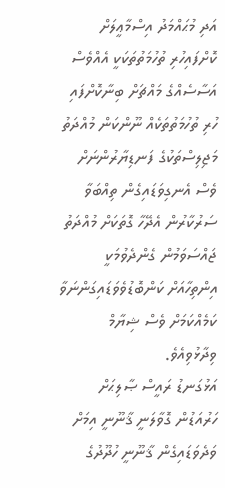އަދި މުޙައްމަދު އިސްމާޢީލަށް ކޮށްފައިހުރި ތުހުމަތުތަކަކީ އެއްވެސް އަސާސެއްގެ މައްޗަށް ބިނާކޮށްފައި ހުރި ތުހުމަތުތަކެއް ނޫންކަން މުއްދަތު މަޖިލިސްތަކުގެ ފަނޑިޔާރުންނަށް ވެސް އެނގިވަޑައިގެން ތިއްބަވާ ސަރުކާރުން އެދޭހާ ގޮތަކަށް މުއްދަތު ޖައްސަވަމުން ގެންދެވުމަކީ އިންތިހާއަށް ކަންބޮޑުވެވަޑައިގަންނަވާ ކަމެއްކަމަށް ވެސް ޝިޔާމް ވިދާޅުވިއެވެ.
އަޅުގަނޑު ރައީސް ޞާލިޙަށް ހަރުއަޑުން ގޮވާލަނީ ޤާނޫނީ އިމަށް ވަދެވަޑައިގެން ޤާނޫނީ ހުދޫދުގެ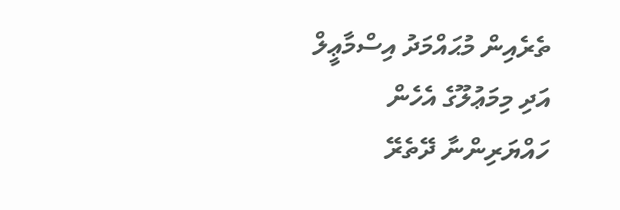ތެރެއިން މުޙައްމަދު އިސްމާޢީލް އަދި މިމަޢުލޫގެ އެހެން ހައްޔަރިންނާ ދޭތެރޭ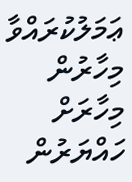ޢަމަލުކުރައްވާ މިހާރުން މިހާރަށް ހައްޔަރުން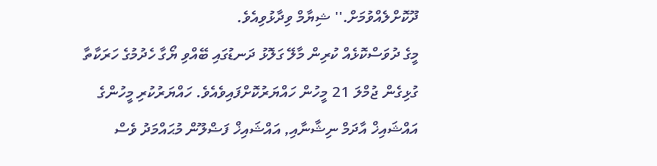ދޫކޮށްލެއްވުމަށް.'' ޝިޔާމް ވިދާޅުވިއެވެ.
މީގެ ދުވަސްކޮޅެއް ކުރިން މާލޭ ގަލޮޅު ދަނޑުގައި ބޭއްވި ޔޯގާ ހެދުމުގެ ހަރަކާތާ ގުޅިގެން ޖުމްލަ 21 މީހުން ހައްޔަރުކޮށްފައިވެއެވެ. ހައްޔަރުކުރި މީހުންގެ އައްޝައިޚް އާދަމް ނިޝާނާއި, އައްޝައިޚް ފަޟްލޫން މުޙައްމަދު ވެސް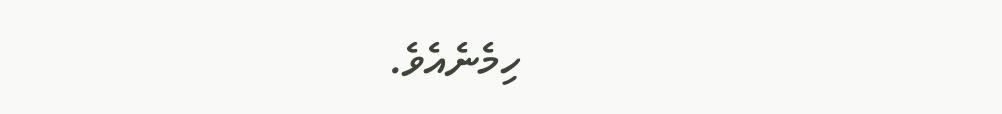ހިމެނެއެވެ.